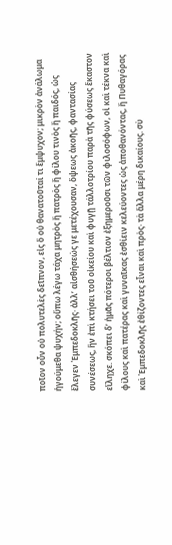ποῖον οὖν οὐ πολυτελὲς δεῖπνον, εἰς ὃ οὐ θανατοῦταί τι ἔμψυχον; μικρὸν ἀνάλωμα ἡγούμεθα ψυχήν; οὔπω λέγω τάχα μητρὸς ἢ πατρὸς ἢ φίλου τινὸς ἢ παιδός, ὡς ἔλεγεν Ἐμπεδοκλῆς· ἀλλʼ αἰσθήσεώς γε μετέχουσαν, ὄψεως ἀκοῆς, φαντασίας συνέσεως, ἣν ἐπὶ κτήσει τοῦ οἰκείου καὶ φυγῇ τάλλοτρίου παρὰ τῆς φύσεως ἕκαστον εἴληχε. σκόπει δʼ ἡμᾶς πότεροι βέλτιον ἐξημεροῦσι τῶν φιλοσόφων, οἱ καὶ τέκνα καὶ φίλους καὶ πατέρας καὶ γυναῖκας ἐσθίειν κελεύοντες ὡς ἀποθανόντας, ἢ Πυθαγόρας καὶ Ἐμπεδοκλῆς ἐθίζοντες εἶναι καὶ πρὸς· τὰ ἄλλα μέρη δικαίους. σὺ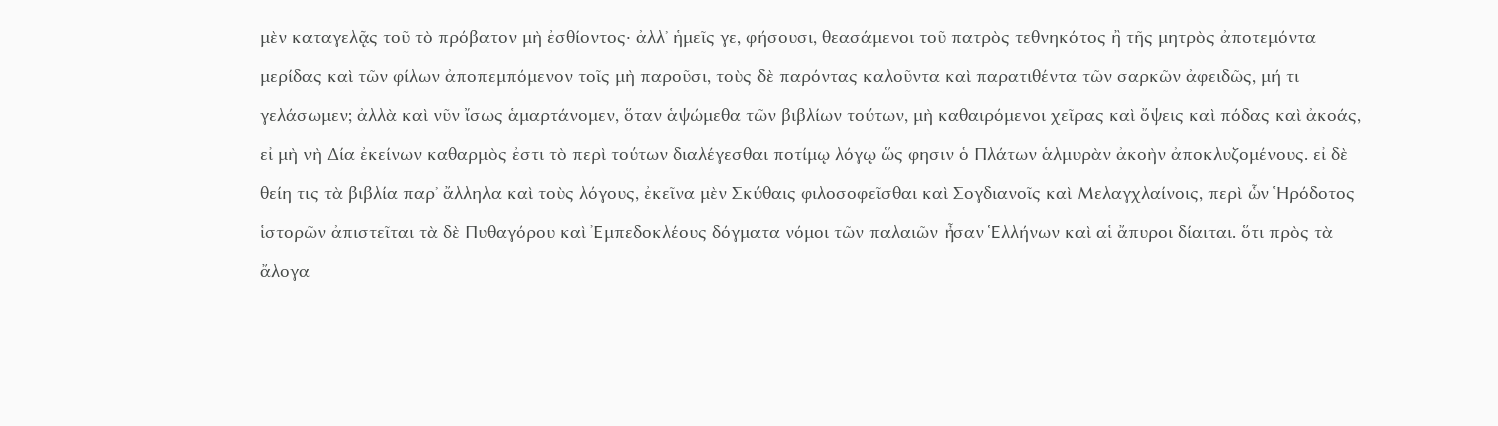μὲν καταγελᾷς τοῦ τὸ πρόβατον μὴ ἐσθίοντος· ἀλλʼ ἡμεῖς γε, φήσουσι, θεασάμενοι τοῦ πατρὸς τεθνηκότος ἢ τῆς μητρὸς ἀποτεμόντα μερίδας καὶ τῶν φίλων ἀποπεμπόμενον τοῖς μὴ παροῦσι, τοὺς δὲ παρόντας καλοῦντα καὶ παρατιθέντα τῶν σαρκῶν ἀφειδῶς, μή τι γελάσωμεν; ἀλλὰ καὶ νῦν ἴσως ἁμαρτάνομεν, ὅταν ἁψώμεθα τῶν βιβλίων τούτων, μὴ καθαιρόμενοι χεῖρας καὶ ὄψεις καὶ πόδας καὶ ἀκοάς, εἰ μὴ νὴ Δία ἐκείνων καθαρμὸς ἐστι τὸ περὶ τούτων διαλέγεσθαι ποτίμῳ λόγῳ ὥς φησιν ὁ Πλάτων ἁλμυρὰν ἀκοὴν ἀποκλυζομένους. εἰ δὲ θείη τις τὰ βιβλία παρʼ ἄλληλα καὶ τοὺς λόγους, ἐκεῖνα μὲν Σκύθαις φιλοσοφεῖσθαι καὶ Σογδιανοῖς καὶ Μελαγχλαίνοις, περὶ ὧν Ἡρόδοτος ἱστορῶν ἀπιστεῖται τὰ δὲ Πυθαγόρου καὶ Ἐμπεδοκλέους δόγματα νόμοι τῶν παλαιῶν ἦσαν Ἑλλήνων καὶ αἱ ἄπυροι δίαιται. ὅτι πρὸς τὰ ἄλογα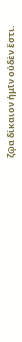ζῷα δίκαιον ἡμῖν οὐδὲν ἔστι.